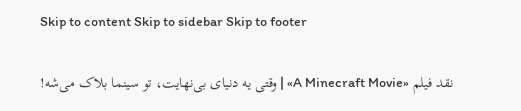Skip to content Skip to sidebar Skip to footer

نقد فیلم «A Minecraft Movie» | وقتی یه دنیای بی‌نهایت، تو سینما بلاک می‌شه!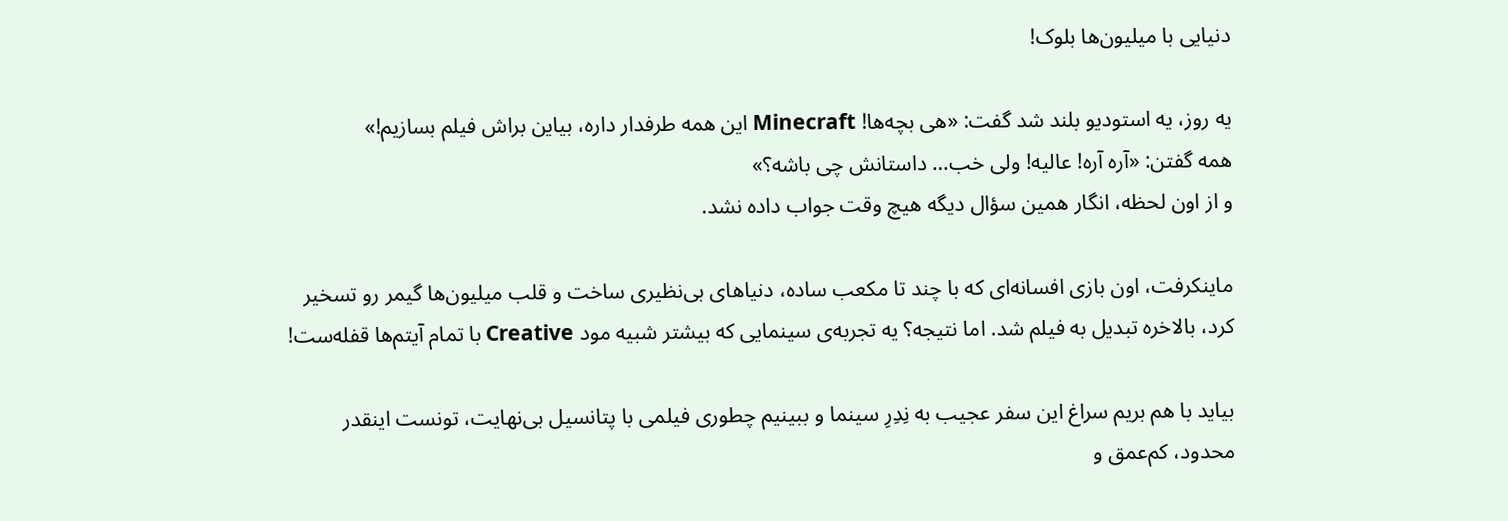دنیایی با میلیون‌ها بلوک!

یه روز، یه استودیو بلند شد گفت: «هی بچه‌ها! Minecraft این همه طرفدار داره، بیاین براش فیلم بسازیم!»
همه گفتن: «آره آره! عالیه! ولی خب… داستانش چی باشه؟»
و از اون لحظه، انگار همین سؤال دیگه هیچ وقت جواب داده نشد.

ماینکرفت، اون بازی افسانه‌ای که با چند تا مکعب ساده، دنیاهای بی‌نظیری ساخت و قلب میلیون‌ها گیمر رو تسخیر کرد، بالاخره تبدیل به فیلم شد. اما نتیجه؟ یه تجربه‌ی سینمایی که بیشتر شبیه مود Creative با تمام آیتم‌ها قفله‌ست!

بیاید با هم بریم سراغ این سفر عجیب به نِدِرِ سینما و ببینیم چطوری فیلمی با پتانسیل بی‌نهایت، تونست اینقدر محدود، کم‌عمق و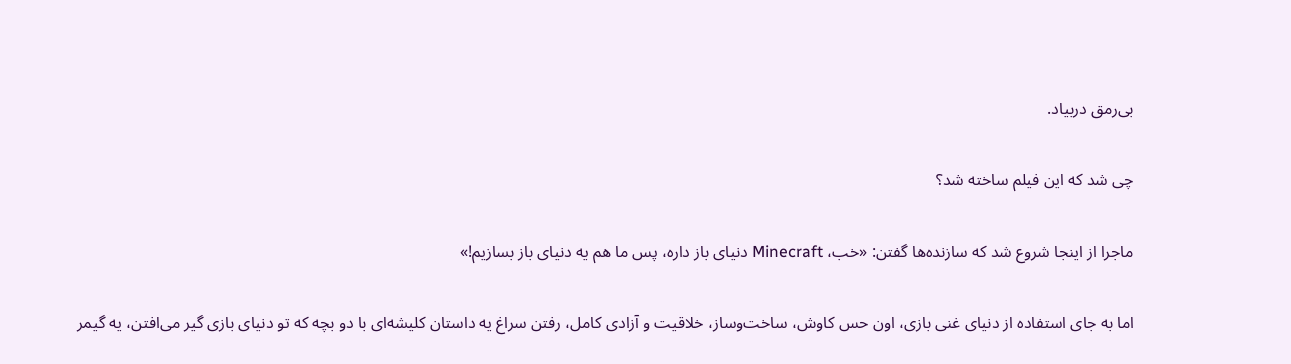بی‌رمق دربیاد.

چی شد که این فیلم ساخته شد؟

ماجرا از اینجا شروع شد که سازنده‌ها گفتن: «خب، Minecraft دنیای باز داره، پس ما هم یه دنیای باز بسازیم!»

اما به جای استفاده از دنیای غنی بازی، اون حس کاوش، ساخت‌وساز، خلاقیت و آزادی کامل، رفتن سراغ یه داستان کلیشه‌ای با دو بچه که تو دنیای بازی گیر می‌افتن، یه گیمر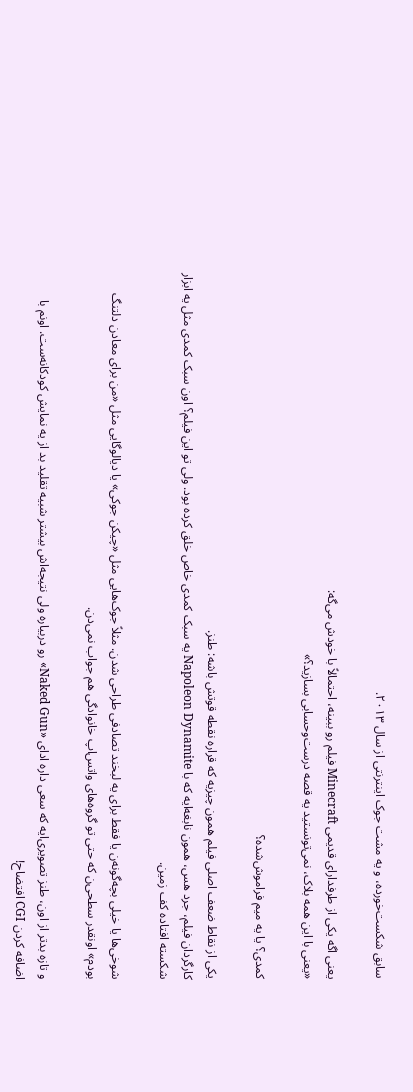سابق شکست‌خورده، و یه مشت جوک اینترنتی از سال ۲۰۱۳.

یعنی اگه یکی از طرفدارای قدیمی Minecraft فیلم رو ببینه، احتمالاً با خودش می‌گه:
«یعنی با این همه بلاک، نمی‌تونستید یه قصه درست‌وحسابی بسازید؟»

کمدی؟ یا یه میم فراموش‌شده؟

یکی از نقاط ضعف اصلی فیلم همون چیزیه که قراره نقطه قوتش باشه: طنز.
کارگردان فیلم، جرد هس، همون نابغه‌ایه که با Napoleon Dynamite یه سبک کمدی خاص خلق کرده بود. ولی تو این فیلم؟ اون سبک کمدی مثل یه ابزار شکسته افتاده کف زمین.

شوخی‌ها یا خیلی بچه‌گونه‌ن یا فقط برای یه لبخند تصادفی طراحی شدن. مثلاً جوک‌هایی مثل «چیکن جوکی» یا دیالوگایی مثل «من برای معادن دلتنگ بودم» اونقدر سطحی‌ن که حتی تو گروه‌های واتس‌اپ خانوادگی هم جواب نمی‌دن.

و تازه بدتر از اون، طنز تصویری‌ایه که سعی داره ادای «Naked Gun» رو دربیاره ولی نتیجه‌اش بیشتر شبیه تقلید بد از یه نمایش کودکانه‌ست. اونم با اضافه کردن CGI افتضاح!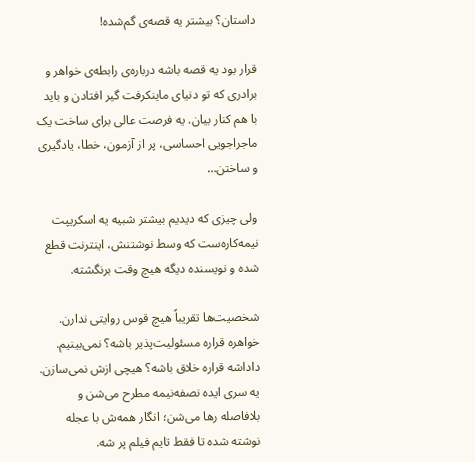داستان؟ بیشتر یه قصه‌ی گم‌شده!

قرار بود یه قصه باشه درباره‌ی رابطه‌ی خواهر و برادری که تو دنیای ماینکرفت گیر افتادن و باید با هم کنار بیان. یه فرصت عالی برای ساخت یک ماجراجویی احساسی، پر از آزمون، خطا، یادگیری و ساختن…

ولی چیزی که دیدیم بیشتر شبیه یه اسکریپت نیمه‌کاره‌ست که وسط نوشتنش، اینترنت قطع شده و نویسنده دیگه هیچ وقت برنگشته.

شخصیت‌ها تقریباً هیچ قوس روایتی ندارن. خواهره قراره مسئولیت‌پذیر باشه؟ نمی‌بینیم. داداشه قراره خلاق باشه؟ هیچی ازش نمی‌سازن.
یه سری ایده نصفه‌نیمه مطرح می‌شن و بلافاصله رها می‌شن؛ انگار همه‌ش با عجله نوشته شده تا فقط تایم فیلم پر شه.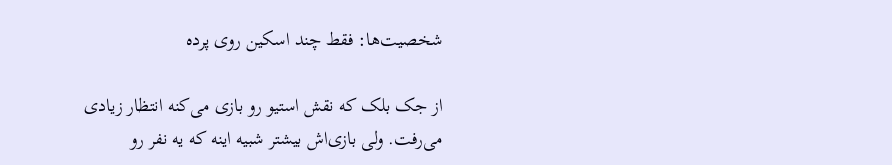شخصیت‌ها: فقط چند اسکین روی پرده

از جک بلک که نقش استیو رو بازی می‌کنه انتظار زیادی می‌رفت. ولی بازی‌اش بیشتر شبیه اینه که یه نفر رو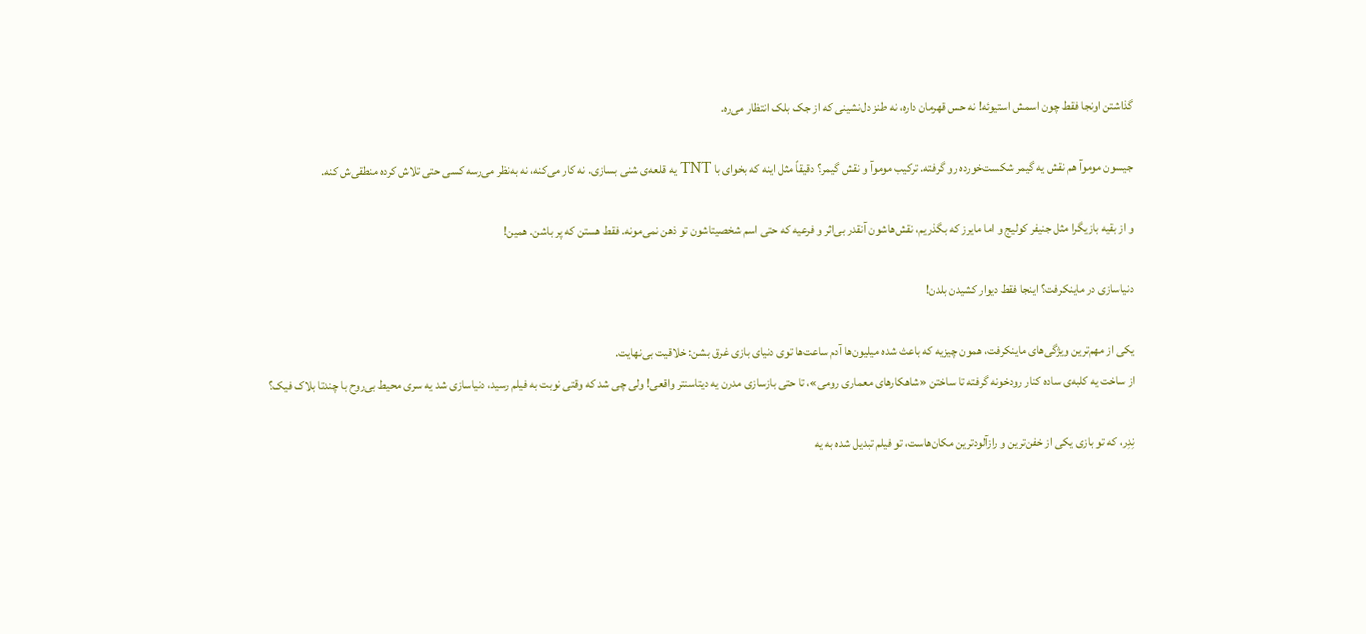گذاشتن اونجا فقط چون اسمش استیوئه! نه حس قهرمان داره، نه طنز دل‌نشینی که از جک بلک انتظار می‌ره.

جیسون موموآ هم نقش یه گیمر شکست‌خورده رو گرفته. ترکیب موموآ و نقش گیمر؟ دقیقاً مثل اینه که بخوای با TNT یه قلعه‌ی شنی بسازی. نه کار می‌کنه، نه به‌نظر می‌رسه کسی حتی تلاش کرده منطقی‌ش کنه.

و از بقیه بازیگرا مثل جنیفر کولیج و اما مایرز که بگذریم، نقش‌هاشون آنقدر بی‌اثر و فرعیه که حتی اسم شخصیتاشون تو ذهن نمی‌مونه. فقط هستن که پر باشن. همین!

دنیاسازی در ماینکرفت؟ اینجا فقط دیوار کشیدن بلدن!

یکی از مهم‌ترین ویژگی‌های ماینکرفت، همون چیزیه که باعث شده میلیون‌ها آدم ساعت‌ها توی دنیای بازی غرق بشن: خلاقیت بی‌نهایت.
از ساخت یه کلبه‌ی ساده کنار رودخونه گرفته تا ساختن «شاهکارهای معماری رومی»، تا حتی بازسازی مدرن یه دیتاسنتر واقعی! ولی چی شد که وقتی نوبت به فیلم رسید، دنیاسازی شد یه سری محیط بی‌روح با چندتا بلاک فیک؟

نِدِر، که تو بازی یکی از خفن‌ترین و رازآلودترین مکان‌هاست، تو فیلم تبدیل شده به یه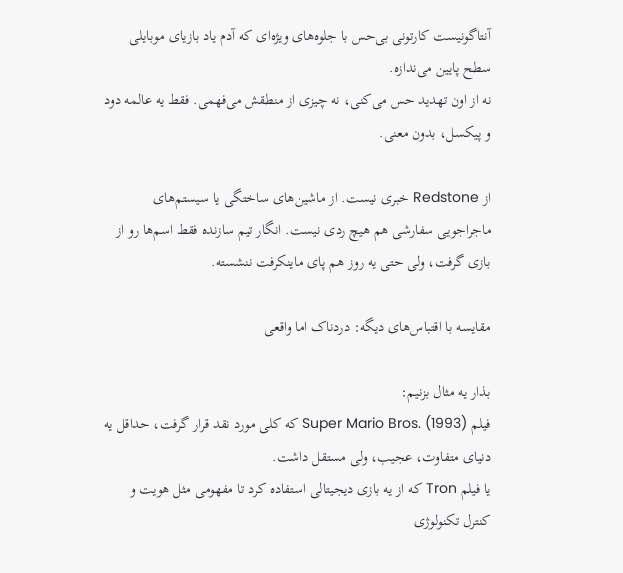آنتاگونیست کارتونی بی‌حس با جلوه‌های ویژه‌ای که آدم یاد بازیای موبایلی سطح پایین می‌ندازه.
نه از اون تهدید حس می‌کنی، نه چیزی از منطقش می‌فهمی. فقط یه عالمه دود و پیکسل، بدون معنی.

از Redstone خبری نیست. از ماشین‌های ساختگی یا سیستم‌های ماجراجویی سفارشی هم هیچ ردی نیست. انگار تیم سازنده فقط اسم‌ها رو از بازی گرفت، ولی حتی یه روز هم پای ماینکرفت ننشسته.

مقایسه با اقتباس‌های دیگه: دردناک اما واقعی

بذار یه مثال بزنیم:
فیلم Super Mario Bros. (1993) که کلی مورد نقد قرار گرفت، حداقل یه دنیای متفاوت، عجیب، ولی مستقل داشت.
یا فیلم Tron که از یه بازی دیجیتالی استفاده کرد تا مفهومی مثل هویت و کنترل تکنولوژی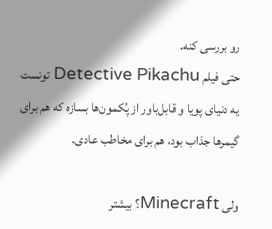رو بررسی کنه.
حتی فیلم Detective Pikachu تونست یه دنیای پویا و قابل‌باور از پُکمون‌ها بسازه که هم برای گیمرها جذاب بود، هم برای مخاطب عادی.

ولی Minecraft؟ بیشتر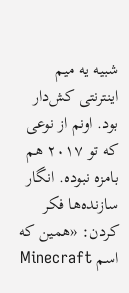شبیه یه میم اینترنتی کش‌دار بود. اونم از نوعی که تو ۲۰۱۷ هم بامزه نبوده. انگار سازنده‌ها فکر کردن: «همین که اسم Minecraft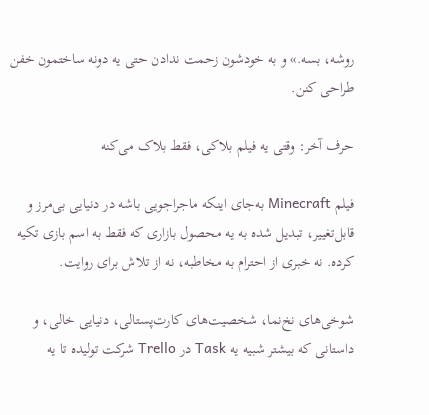روشه، بسه.» و به خودشون زحمت ندادن حتی یه دونه ساختمون خفن طراحی کنن.

حرف آخر: وقتی یه فیلم بلاکی، فقط بلاک می‌کنه

فیلم Minecraft به‌جای اینکه ماجراجویی باشه در دنیایی بی‌مرز و قابل‌تغییر، تبدیل شده به یه محصول بازاری که فقط به اسم بازی تکیه کرده. نه خبری از احترام به مخاطبه، نه از تلاش برای روایت.

شوخی‌های نخ‌نما، شخصیت‌های کارت‌پستالی، دنیایی خالی، و داستانی که بیشتر شبیه یه Task در Trello شرکت تولیده تا یه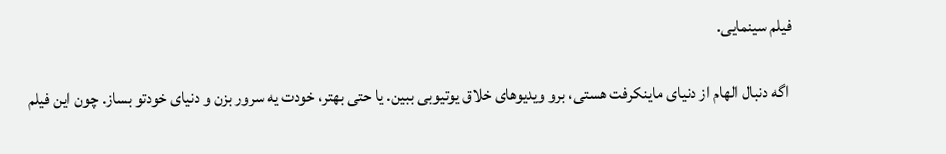فیلم سینمایی.

 اگه دنبال الهام از دنیای ماینکرفت هستی، برو ویدیوهای خلاق یوتیوبی ببین. یا حتی بهتر، خودت یه سرور بزن و دنیای خودتو بساز. چون این فیلم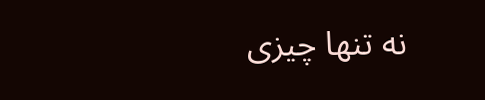نه تنها چیزی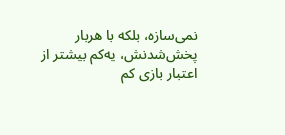نمی‌سازه، بلکه با هربار پخش‌شدنش، یه‌کم بیشتر از اعتبار بازی کم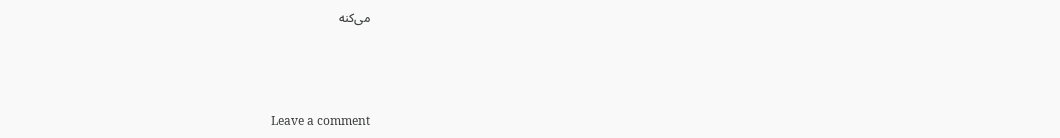می‌کنه



Leave a comment